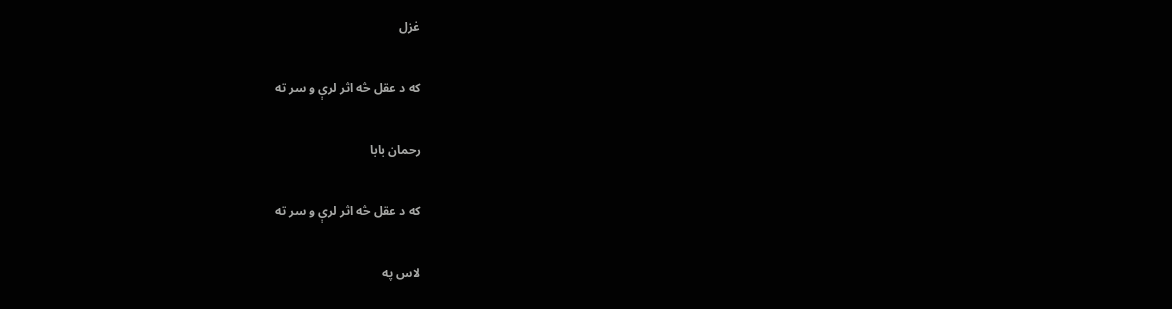غزل

که د عقل څه اثر لرې و سر ته

رحمان بابا

که د عقل څه اثر لرې و سر ته

لاس په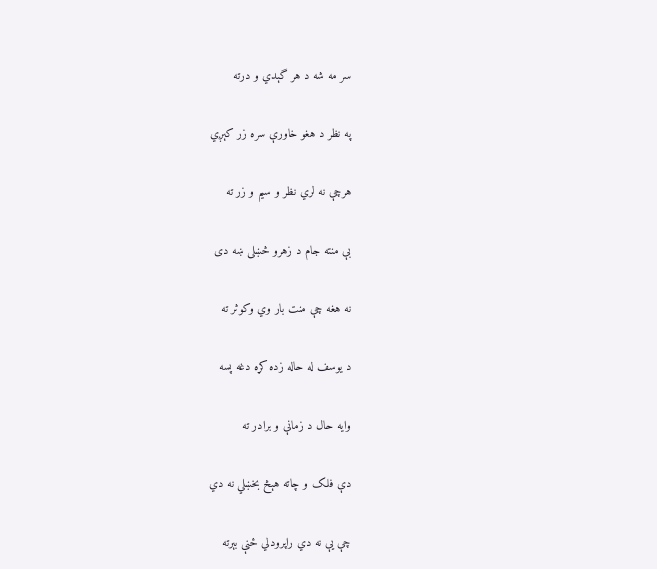سر مه شه د هر گېدي و درته

په نظر د هغو خاورې سره زر کېږي

هرچې نه لري نظر و سيم و زر ته

بې منته جام د زهرو څښلی ښه دی

نه هغه چې منت بار وي وکوثر ته

د يوسف له حاله زده کړه دغه پسه

وايه حال د زمانې و برادر ته

دې فلک و چاته هېڅ بخښلي نه دي

چې يې نه دي راپرودلي ځنې بېرته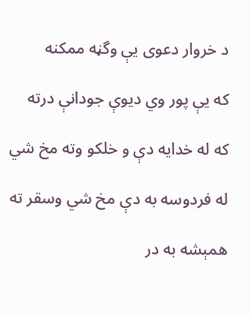د خروار دعوی يې وگڼه ممکنه

که يې پور وي ديوې جودانې درته

که له خدايه دې و خلکو وته مخ شي

له فردوسه به دې مخ شي وسقر ته

همېشه به در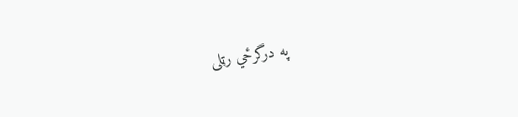په درگرځي رټلی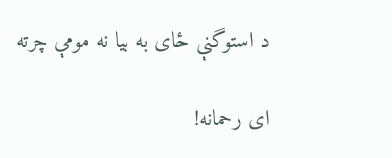د استوگنې ځای به بيا نه مومې چرته

ای رحمانه!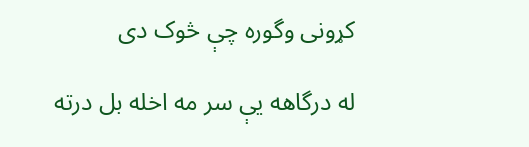کړونی وگوره چې څوک دی

له درگاهه يې سر مه اخله بل درته